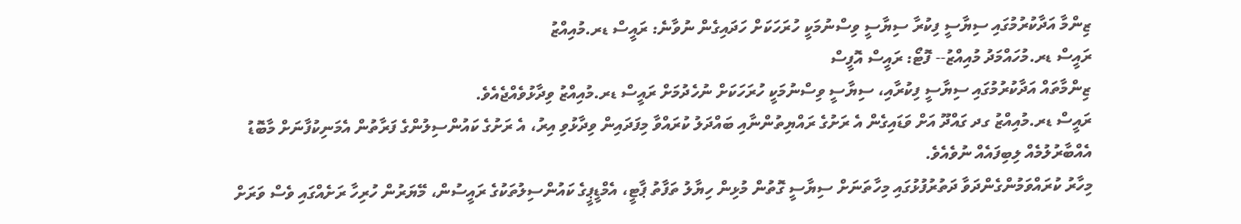ޒިންމާ އަދާކުރުމުގައި ސިޔާސީ ފިކުރާ ސިޔާސީ ވިސްނުމަކީ ހުރަހަކަށް ހަދައިގެން ނުވާނެ: ރައީސް ޑރ.މުއިއްޒު
ރައީސް ޑރ.މުހައްމަދު މުއިއްޒު-- ފޮޓޯ: ރައީސް އޮފީސް
ޒިންމާތައް އަދާކުރުމުގައި ސިޔާސީ ފިކުރާއި، ސިޔާސީ ވިސްނުމަކީ ހުރަހަކަށް ނުހެދުމަށް ރައީސް ޑރ.މުއިއްޒު ވިދާޅުވެއްޖެއެވެ.
ރައީސް ޑރ.މުއިއްޒު ގދ ގައްދޫ އަށް ވަޑައިގެން އެ ރަށުގެ ރައްޔިތުންނާއި ބައްދަލު ކުރައްވާ މިފަދައިން ވިދާޅުވި އިރު، އެ ރަށުގެ ކައުންސިލުންގެ ފަރާތުން އެމަނިކުފާނަށް މާބޮޑު އެއްބާރުލުމެއް ލިބިފައެއް ނުވެއެވެ.
މިހާރު ކުރައްވަމުންގެންދަވާ ދަތުރުފުޅުގައި މިހާތަނަށް ސިޔާސީ ގޮތުން މުޅިން ހިޔާލު ތަފާތު ޕާޓީ، އެމްޑީޕީގެ ކައުންސިލުތަކުގެ ރައީސުން، މޭޔަރުން ހުރިހާ ރަށެއްގައި ވެސް ވަރަށް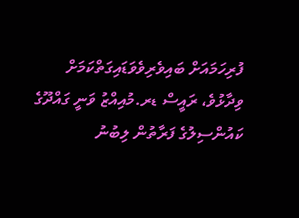ފުރިހަމައަށް ބައިވެރިވެވަޑައިގަތްކަމަށް ވިދާޅުވެ، ރައީސް ޑރ.މުއިއްޒު ވަނީ ގައްދޫގެ ކައުންސިލުގެ ފަރާތުން ލިބުނު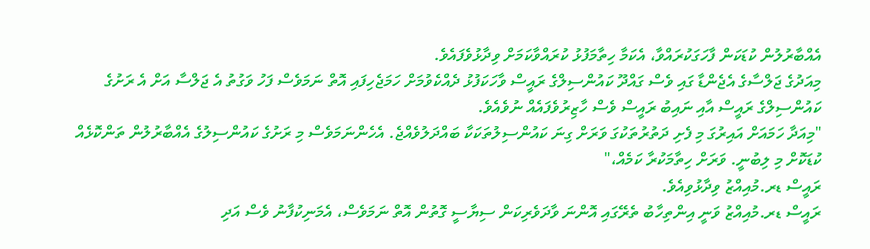އެއްބާރުލުން ކުޑަކަން ފާހަގަކުރައްވާ، އެކަމާ ހިތާމަފުޅު ކުރައްވާކަމަށް ވިދާޅުވެފައެވެ.
މިއަދުގެ ޖަލްސާގެ އެޖެންޑާ ގައި ވެސް ގައްދޫ ކައުންސިލްގެ ރައީސް ވާހަކަފުޅު ދެއްކެވުމަށް ހަމަޖެހިފައި އޮތް ނަމަވެސް ފަހު ވަގުތު އެ ޖަލްސާ އަށް އެ ރަށުގެ ކައުންސިލްގެ ރައީސް އާއި ނައިބު ރައީސް ވެސް ހާޒިރުވެފައެއް ނުވެއެވެ.
"މިއަދާ ހަމައަށް އައިރުގަ މި ފެށި ދަތުރުތަކުގަ ވަރަށް ގިނަ ކައުންސިލުތަކަކާ ބައްދަލުވެއްޖެ. އެހެންނަމަވެސް މި ރަށުގެ ކައުންސިލުގެ އެއްބާރުލުން ތަންކޮޅެއް ކުޑަކޮށް މި ލިބުނީ. ވަރަށް ހިތާމަކުރާ ކަމެއް،"
ރައީސް ޑރ.މުއިއްޒު ވިދާޅުވިއެވެ.
ރައީސް ޑރ.މުއިއްޒު ވަނީ އިންތިހާބު ތެރޭގައި އޮންނަ ވާދަވެރިކަން ސިޔާސީ ގޮތުން އޮތް ނަމަވެސް، އެމަނިކުފާނު ވެސް އަދި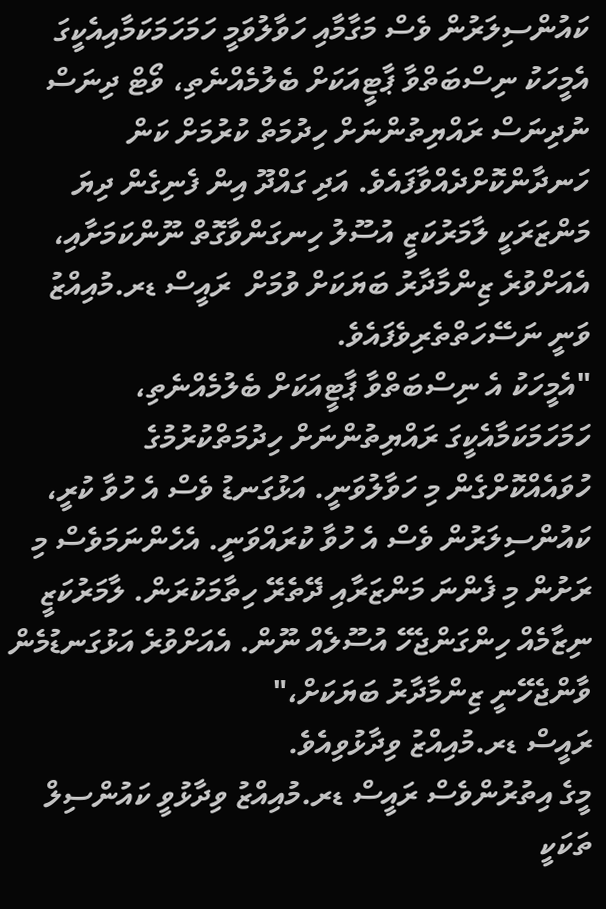ކައުންސިލަރުން ވެސް މަގާމާއި ހަވާލުވަމީ ހަމަހަމަކަމާއިއެކީގަ އެމީހަކު ނިސްބަތްވާ ޕާޓީއަކަށް ބެލުމެއްނެތި، ވޯޓް ދިނަސް ނުދިނަސް ރައްޔިތުންނަށް ހިދުމަތް ކުރުމަށް ކަން ހަނދާންކޮށްދެއްވާފައެވެ. އަދި ގައްދޫ އިން ފެނިގެން ދިޔަ މަންޒަރަކީ ލާމަރުކަޒީ އުސޫލު ހިނގަންވާގޮތް ނޫންކަމަށާއި، އެއަށްވުރެ ޒިންމާދާރު ބަޔަކަށް ވުމަށް  ރައީސް ޑރ.މުއިއްޒު ވަނީ ނަސޭހަތްތެރިވެފައެވެ.
"އެމީހަކު އެ ނިސްބަތްވާ ޕާޓީއަކަށް ބެލުމެއްނެތި، ހަމަހަމަކަމާއެކީގަ ރައްޔިތުންނަށް ހިދުމަތްކުރުމުގެ ހުވައެއްކޮށްގެން މި ހަވާލުވަނީ. އަޅުގަނޑު ވެސް އެ ހުވާ ކުރީ، ކައުންސިލަރުން ވެސް އެ ހުވާ ކުރައްވަނީ. އެހެންނަމަވެސް މި ރަށުން މި ފެންނަ މަންޒަރާއި ދޭތެރޭ ހިތާމަކުރަން. ލާމަރުކަޒީ ނިޒާމެއް ހިންގަންޖެހޭ އުސޫލެއް ނޫން. އެއަށްވުރެ އަޅުގަނޑުމެން ވާންޖެހޭނީ ޒިންމާދާރު ބަޔަކަށް،"
ރައީސް ޑރ.މުއިއްޒު ވިދާޅުވިއެވެ.
މީގެ އިތުރުންވެސް ރައީސް ޑރ.މުއިއްޒު ވިދާޅުވީ ކައުންސިލް ތަކަކީ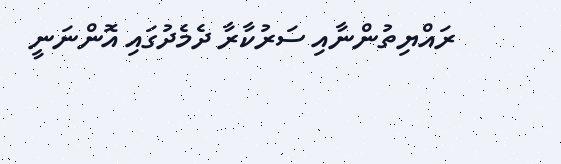ރައްޔިތުންނާއި ސަރުކާރާ ދެމެދުގައި އޮންނަނީ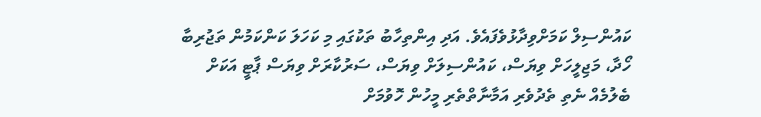ކައުންސިލް ކަމަށްވިދާޅުވެފައެވެ. އަދި އިންތިހާބު ތަކުގައި މި ކަހަލަ ކަންކަމުން ތަޖުރިބާ ހޯދާ، މަޖިލީހަށް ވިޔަސް، ކައުންސިލަށް ވިޔަސް، ސަރުކާރަށް ވިޔަސް ޕާޓީ އަކަށް ބެލުމެއް ނެތި ތެދުވެރި އަމާނާތްތެރި މީހުން ހޮވުމަށް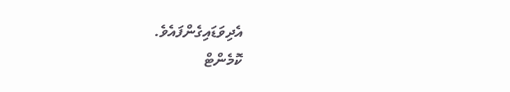އެދިވަޑައިގެންފައެވެ.
ކޮމެންޓް